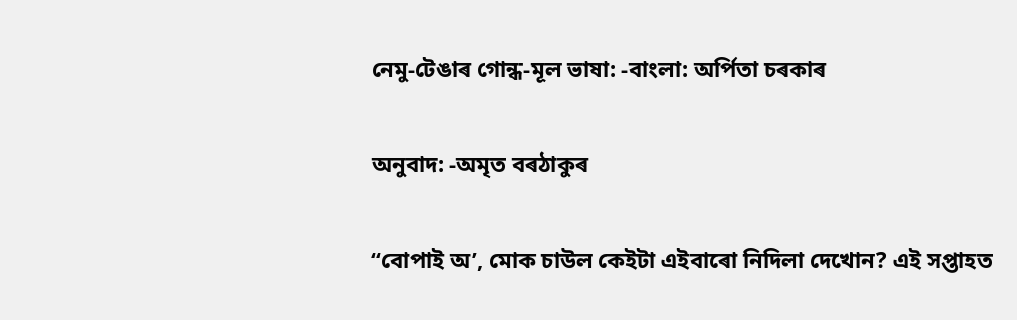নেমু-টেঙাৰ গোন্ধ-মূল ভাষা: -বাংলা: অৰ্পিতা চৰকাৰ

অনুবাদ: -অমৃত বৰঠাকুৰ

“বোপাই অ’, মোক চাউল কেইটা এইবাৰো নিদিলা দেখোন? এই সপ্তাহত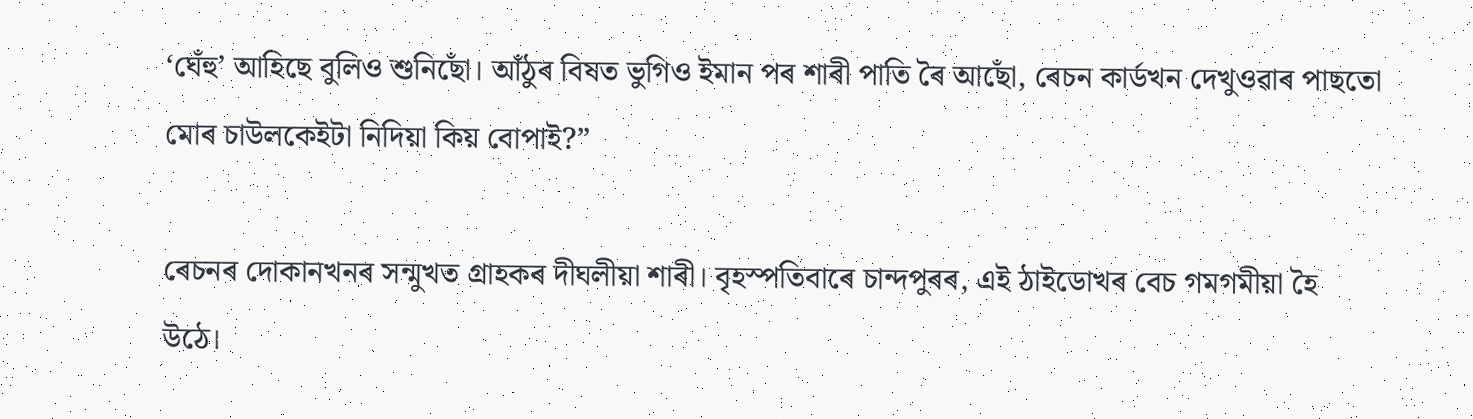‘ঘেঁহু’ আহিছে বুলিও শুনিছোঁ। আঁঠুৰ বিষত ভুগিও ইমান পৰ শাৰী পাতি ৰৈ আছোঁ, ৰেচন কাৰ্ডখন দেখুওৱাৰ পাছতো মোৰ চাউলকেইটা নিদিয়া কিয় বোপাই?”

ৰেচনৰ দোকানখনৰ সন্মুখত গ্ৰাহকৰ দীঘলীয়া শাৰী। বৃহস্পতিবাৰে চান্দপুৰৰ, এই ঠাইডোখৰ বেচ গমগমীয়া হৈ উঠে।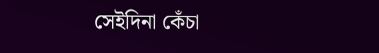সেইদিনা কেঁচা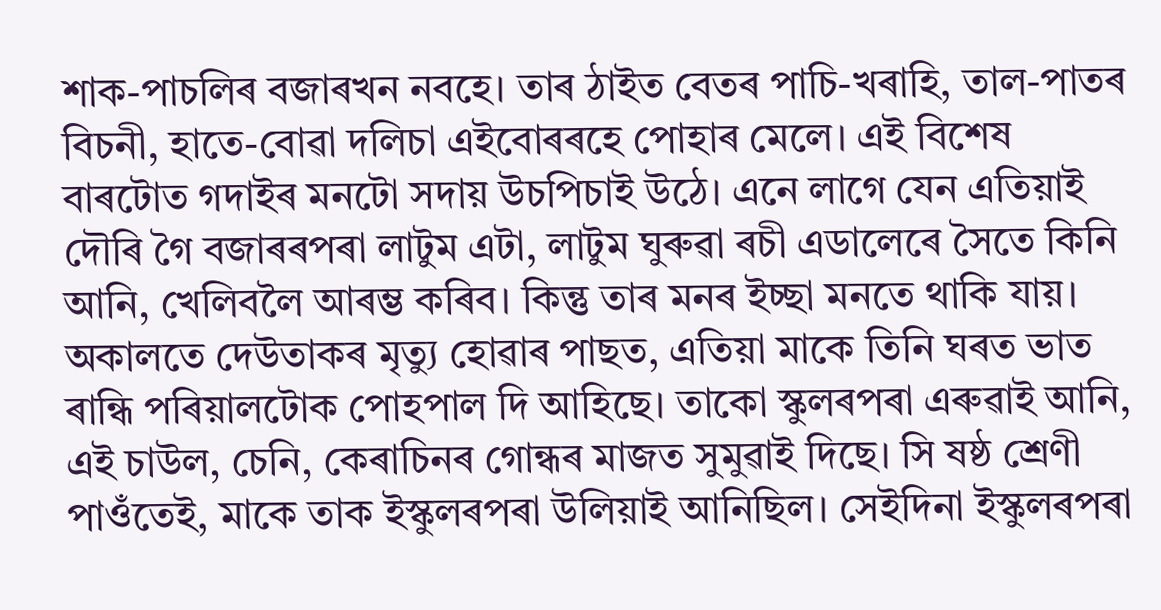শাক-পাচলিৰ বজাৰখন নবহে। তাৰ ঠাইত বেতৰ পাচি-খৰাহি, তাল-পাতৰ বিচনী, হাতে-বোৱা দলিচা এইবোৰৰহে পোহাৰ মেলে। এই বিশেষ বাৰটোত গদাইৰ মনটো সদায় উচপিচাই উঠে। এনে লাগে যেন এতিয়াই দৌৰি গৈ বজাৰৰপৰা লাটুম এটা, লাটুম ঘুৰুৱা ৰচী এডালেৰে সৈতে কিনি আনি, খেলিবলৈ আৰম্ভ কৰিব। কিন্তু তাৰ মনৰ ইচ্ছা মনতে থাকি যায়। অকালতে দেউতাকৰ মৃত্যু হোৱাৰ পাছত, এতিয়া মাকে তিনি ঘৰত ভাত ৰান্ধি পৰিয়ালটোক পোহপাল দি আহিছে। তাকো স্কুলৰপৰা এৰুৱাই আনি, এই চাউল, চেনি, কেৰাচিনৰ গোন্ধৰ মাজত সুমুৱাই দিছে। সি ষষ্ঠ শ্ৰেণী পাওঁতেই, মাকে তাক ইস্কুলৰপৰা উলিয়াই আনিছিল। সেইদিনা ইস্কুলৰপৰা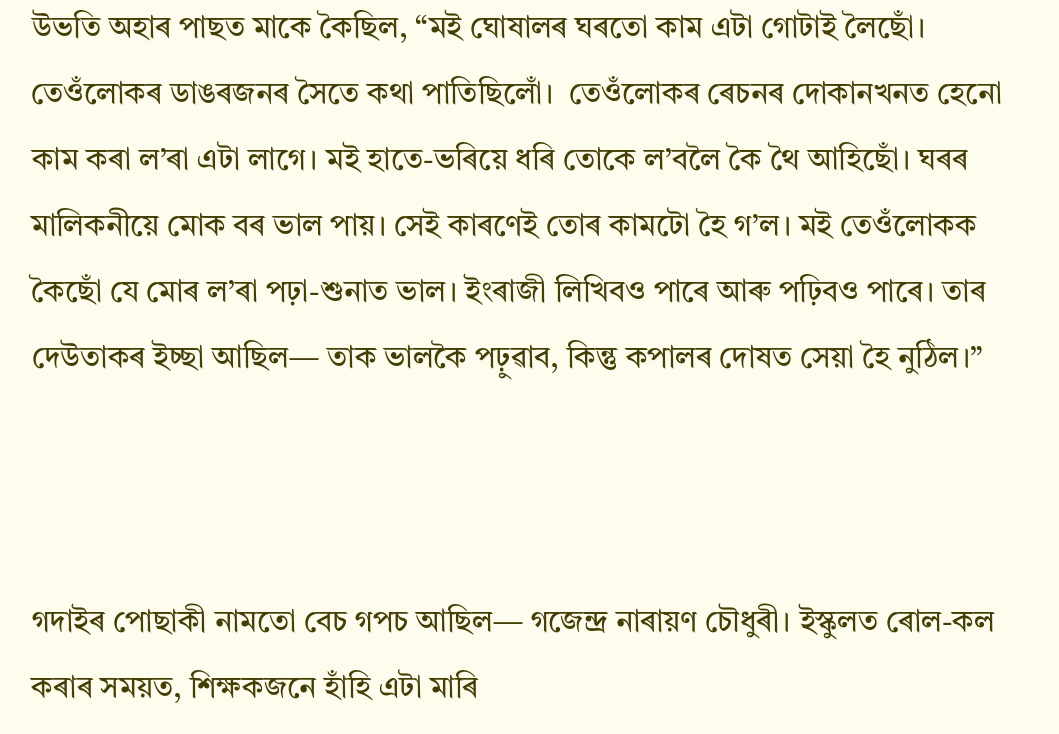উভতি অহাৰ পাছত মাকে কৈছিল, “মই ঘোষালৰ ঘৰতো কাম এটা গোটাই লৈছোঁ। তেওঁলোকৰ ডাঙৰজনৰ সৈতে কথা পাতিছিলোঁ। ‌ তেওঁলোকৰ ৰেচনৰ দোকানখনত হেনো কাম কৰা ল’ৰা এটা লাগে। মই হাতে-ভৰিয়ে ধৰি তোকে ল’বলৈ কৈ থৈ আহিছোঁ। ঘৰৰ মালিকনীয়ে মোক বৰ ভাল পায়। সেই কাৰণেই তোৰ কামটো হৈ গ’ল। মই তেওঁলোকক কৈছোঁ যে মোৰ ল’ৰা পঢ়া-শুনাত ভাল। ইংৰাজী লিখিবও পাৰে আৰু পঢ়িবও পাৰে। তাৰ দেউতাকৰ ইচ্ছা আছিল— তাক ভালকৈ পঢ়ুৱাব, কিন্তু কপালৰ দোষত সেয়া হৈ নুঠিল।”



গদাইৰ পোছাকী নামতো বেচ গপচ আছিল— গজেন্দ্ৰ নাৰায়ণ চৌধুৰী। ইস্কুলত ৰোল-কল কৰাৰ সময়ত, শিক্ষকজনে হাঁহি এটা মাৰি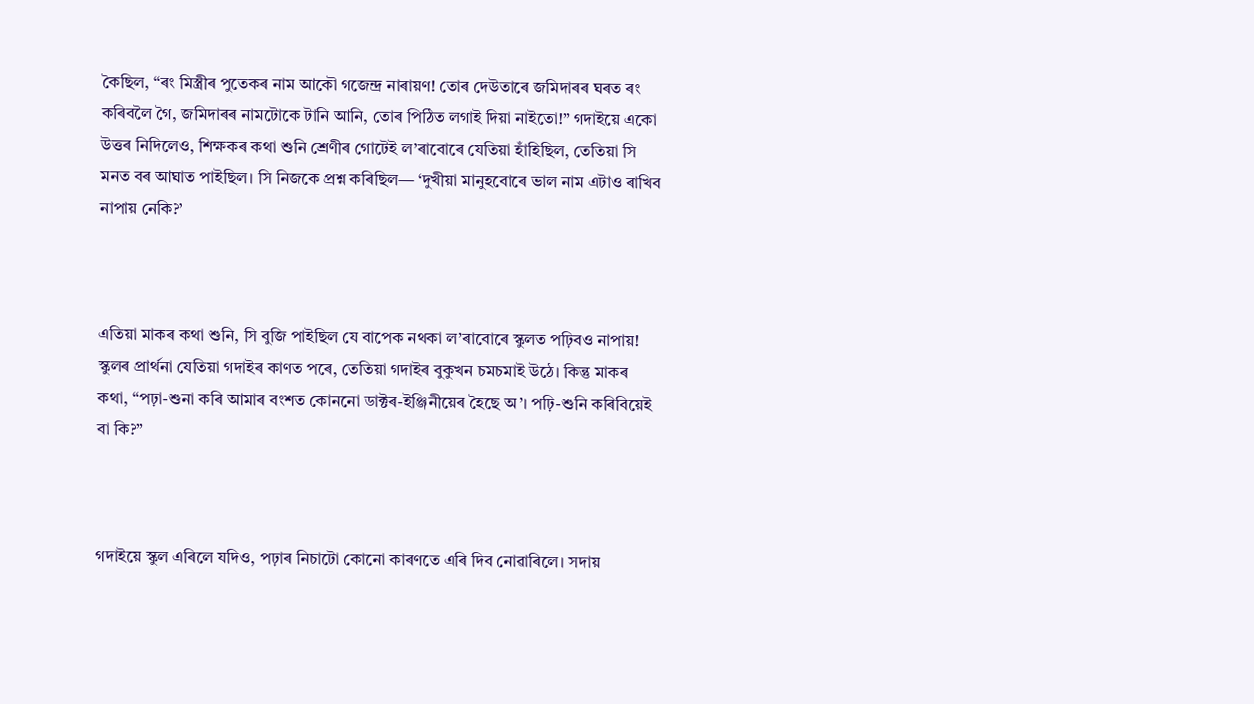কৈছিল, “ৰং মিস্ত্ৰীৰ পুতেকৰ নাম আকৌ গজেন্দ্ৰ নাৰায়ণ! তোৰ দেউতাৰে জমিদাৰৰ ঘৰত ৰং কৰিবলৈ গৈ, জমিদাৰৰ নামটোকে টানি আনি, তোৰ পিঠিত লগাই দিয়া নাইতো!” গদাইয়ে একো উত্তৰ নিদিলেও, শিক্ষকৰ কথা শুনি শ্ৰেণীৰ গোটেই ল’ৰাবোৰে যেতিয়া হাঁহিছিল, তেতিয়া সি মনত বৰ আঘাত পাইছিল। সি নিজকে প্ৰশ্ন কৰিছিল— ‘দুখীয়া মানুহবোৰে ভাল নাম এটাও ৰাখিব নাপায় নেকি?’



এতিয়া মাকৰ কথা শুনি, সি বুজি পাইছিল যে বাপেক নথকা ল’ৰাবোৰে স্কুলত পঢ়িবও নাপায়! স্কুলৰ প্ৰাৰ্থনা যেতিয়া গদাইৰ কাণত পৰে, তেতিয়া গদাইৰ বুকুখন চমচমাই উঠে। কিন্তু মাকৰ কথা, “পঢ়া-শুনা কৰি আমাৰ বংশত কোননো ডাক্টৰ-ইঞ্জিনীয়েৰ হৈছে অ’। পঢ়ি-শুনি কৰিবিয়েই বা কি?”



গদাইয়ে স্কুল এৰিলে যদিও, পঢ়াৰ নিচাটো কোনো কাৰণতে এৰি দিব নোৱাৰিলে। সদায়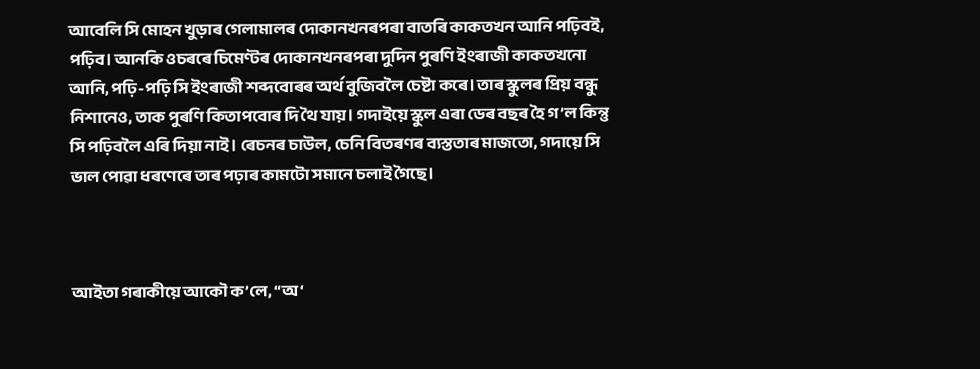আবেলি সি মোহন খুড়াৰ গেলামালৰ দোকানখনৰপৰা বাতৰি কাকতখন আনি পঢ়িবই, পঢ়িব। আনকি ওচৰৰে চিমেণ্টৰ দোকানখনৰপৰা দুদিন পুৰণি ইংৰাজী কাকতখনো আনি, পঢ়ি-পঢ়ি সি ইংৰাজী শব্দবোৰৰ অৰ্থ বুজিবলৈ চেষ্টা কৰে। তাৰ স্কুলৰ প্ৰিয় বন্ধু নিশানেও, তাক পুৰণি কিতাপবোৰ দি থৈ যায়। গদাইয়ে স্কুল এৰা ডেৰ বছৰ হৈ গ’ল কিন্তু সি পঢ়িবলৈ এৰি দিয়া নাই। ৰেচনৰ চাউল, চেনি বিতৰণৰ ব্যস্ততাৰ মাজতো, গদায়ে সি ভাল পোৱা ধৰণেৰে তাৰ পঢ়াৰ কামটো সমানে চলাই গৈছে।



আইতা গৰাকীয়ে আকৌ ক’লে, “অ‘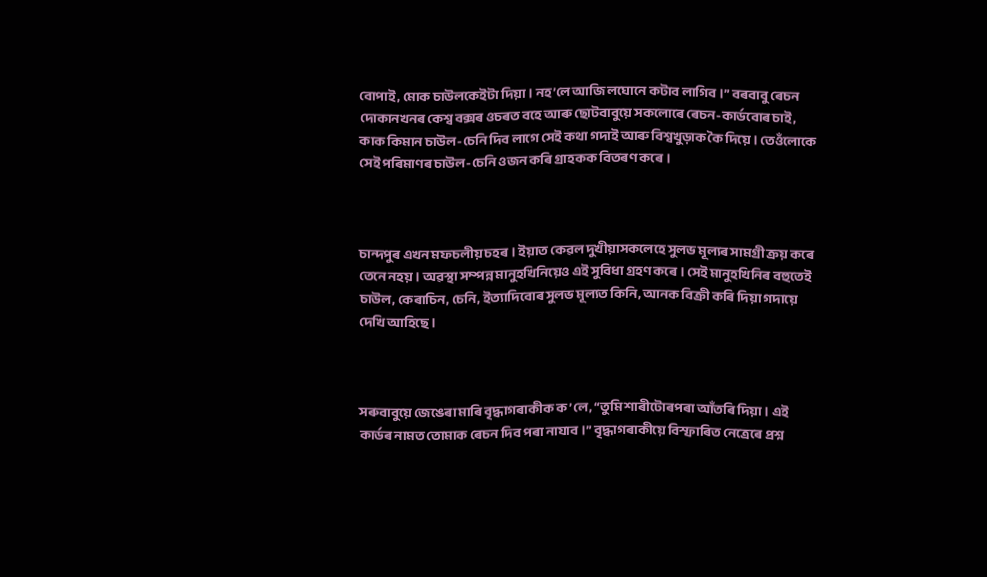বোপাই, মোক চাউলকেইটা দিয়া। নহ’লে আজি লঘোনে কটাব লাগিব।” বৰবাবু ৰেচন দোকানখনৰ কেশ্ব বক্সৰ ওচৰত বহে আৰু ছোটবাবুয়ে সকলোৰে ৰেচন-কাৰ্ডবোৰ চাই, কাক কিমান চাউল-চেনি দিব লাগে সেই কথা গদাই আৰু বিশ্বখুড়াক কৈ দিয়ে। তেওঁলোকে সেই পৰিমাণৰ চাউল-চেনি ওজন কৰি গ্ৰাহকক বিতৰণ কৰে।



চান্দপুৰ এখন মফচলীয় চহৰ। ইয়াত কেৱল দুখীয়াসকলেহে সুলভ মূল্যৰ সামগ্ৰী ক্ৰয় কৰে তেনে নহয়। অৱস্থা সম্পন্ন মানুহখিনিয়েও এই সুবিধা গ্ৰহণ কৰে। সেই মানুহখিনিৰ বহুতেই চাউল, কেৰাচিন, চেনি, ইত্যাদিবোৰ সুলভ মূল্যত কিনি, আনক বিক্ৰী কৰি দিয়া গদায়ে দেখি আহিছে।



সৰুবাবুয়ে জেঙেৰা মাৰি বৃদ্ধাগৰাকীক ক’লে, “তুমি শাৰীটোৰপৰা আঁতৰি দিয়া। এই কাৰ্ডৰ নামত তোমাক ৰেচন দিব পৰা নাযাব।” বৃদ্ধাগৰাকীয়ে বিস্ফাৰিত নেত্ৰেৰে প্ৰশ্ন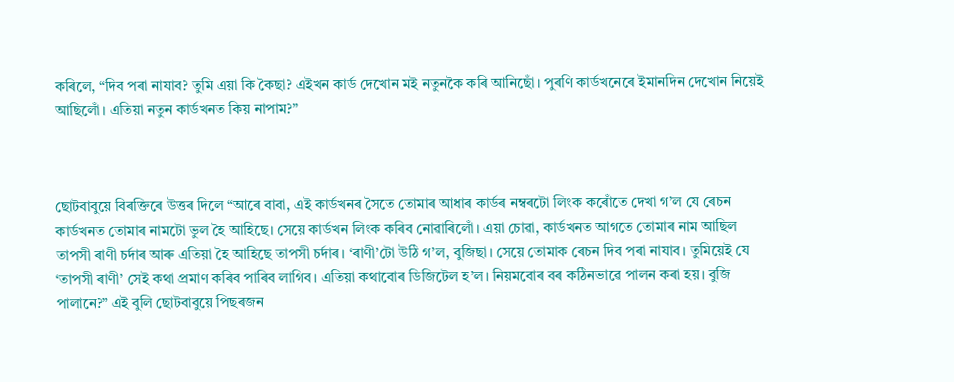কৰিলে, “দিব পৰা নাযাব? তুমি এয়া কি কৈছা? এইখন কাৰ্ড দেখোন মই নতুনকৈ কৰি আনিছোঁ। পুৰণি কাৰ্ডখনেৰে ইমানদিন দেখোন নিয়েই আছিলোঁ। এতিয়া নতুন কাৰ্ডখনত কিয় নাপাম?”



ছোটবাবুয়ে বিৰক্তিৰে উত্তৰ দিলে “আৰে বাবা, এই কাৰ্ডখনৰ সৈতে তোমাৰ আধাৰ কাৰ্ডৰ নম্বৰটো লিংক কৰোঁতে দেখা গ’ল যে ৰেচন কাৰ্ডখনত তোমাৰ নামটো ভুল হৈ আহিছে। সেয়ে কাৰ্ডখন লিংক কৰিব নোৱাৰিলোঁ। এয়া চোৱা, কাৰ্ডখনত আগতে তোমাৰ নাম আছিল তাপসী ৰাণী চৰ্দাৰ আৰু এতিয়া হৈ আহিছে তাপসী চৰ্দাৰ। ‘ৰাণী’টো উঠি গ’ল, বুজিছা। সেয়ে তোমাক ৰেচন দিব পৰা নাযাব। তুমিয়েই যে ‘তাপসী ৰাণী’ সেই কথা প্ৰমাণ কৰিব পাৰিব লাগিব। এতিয়া কথাবোৰ ডিজিটেল হ’ল। নিয়মবোৰ বৰ কঠিনভাৱে পালন কৰা হয়। বুজি পালানে?” এই বুলি ছোটবাবুয়ে পিছৰজন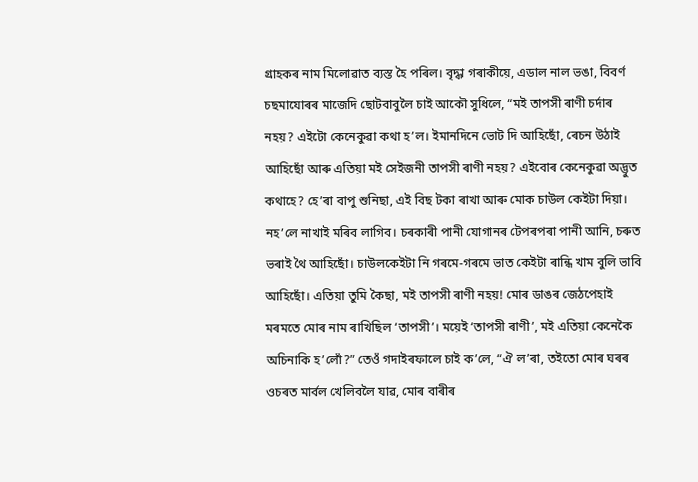গ্ৰাহকৰ নাম মিলোৱাত ব্যস্ত হৈ পৰিল। বৃদ্ধা গৰাকীয়ে, এডাল নাল ভঙা, বিবৰ্ণ চছমাযোৰৰ মাজেদি ছোটবাবুলৈ চাই আকৌ সুধিলে, “মই তাপসী ৰাণী চৰ্দাৰ নহয়? এইটো কেনেকুৱা কথা হ’ল। ইমানদিনে ভোট দি আহিছোঁ, ৰেচন উঠাই আহিছোঁ আৰু এতিয়া মই সেইজনী তাপসী ৰাণী নহয়? এইবোৰ কেনেকুৱা অদ্ভুত কথাহে? হে’ৰা বাপু শুনিছা, এই বিছ টকা ৰাখা আৰু মোক চাউল কেইটা দিয়া। ‌ নহ’লে নাখাই মৰিব লাগিব। চৰকাৰী পানী যোগানৰ টেপৰপৰা পানী আনি, চৰুত ভৰাই থৈ আহিছোঁ। চাউলকেইটা নি গৰমে-গৰমে ভাত কেইটা ৰান্ধি খাম বুলি ভাবি আহিছোঁ। এতিয়া তুমি কৈছা, মই তাপসী ৰাণী নহয়! মোৰ ডাঙৰ জেঠপেহাই মৰমতে মোৰ নাম ৰাখিছিল ‘তাপসী’। ময়েই ‘তাপসী ৰাণী’, মই এতিয়া কেনেকৈ অচিনাকি হ’লোঁ?” তেওঁ গদাইৰফালে চাই ক’লে, “ঐ ল’ৰা, তইতো মোৰ ঘৰৰ ওচৰত মাৰ্বল খেলিবলৈ যাৱ, মোৰ বাৰীৰ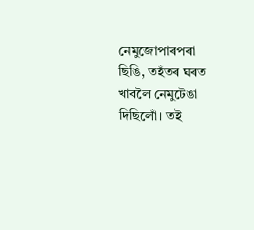নেমুজোপাৰপৰা ছিঙি, তহঁতৰ ঘৰত খাবলৈ নেমুটেঙা দিছিলোঁ। তই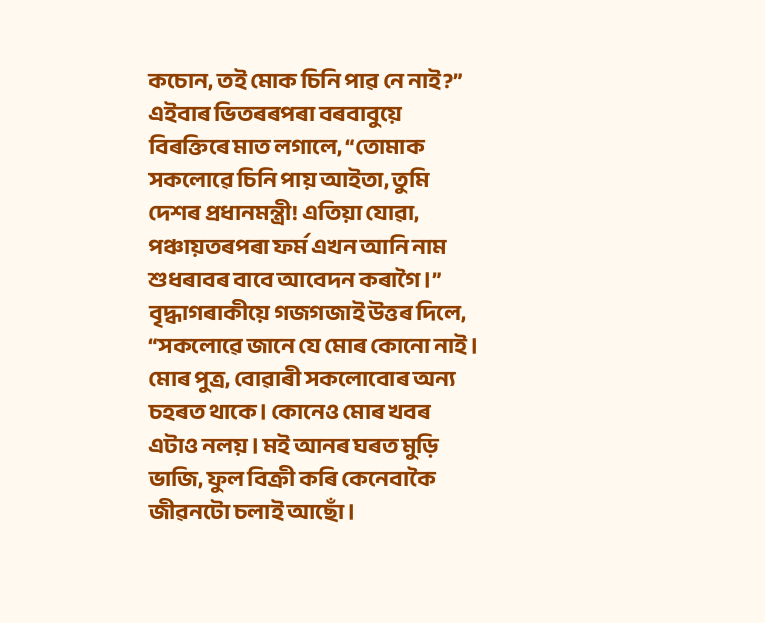কচোন, তই মোক চিনি পাৱ নে নাই?” এইবাৰ ভিতৰৰপৰা বৰবাবুয়ে বিৰক্তিৰে মাত লগালে, “তোমাক সকলোৱে চিনি পায় আইতা, তুমি দেশৰ প্ৰধানমন্ত্ৰী! এতিয়া যোৱা, পঞ্চায়তৰপৰা ফৰ্ম এখন আনি নাম শুধৰাবৰ বাবে আবেদন কৰাগৈ।” বৃদ্ধাগৰাকীয়ে গজগজাই উত্তৰ দিলে, “সকলোৱে জানে যে মোৰ কোনো নাই। মোৰ পুত্ৰ, বোৱাৰী সকলোবোৰ অন্য চহৰত থাকে। কোনেও মোৰ খবৰ এটাও নলয়। মই আনৰ ঘৰত মুড়ি ভাজি, ফুল বিক্ৰী কৰি কেনেবাকৈ জীৱনটো চলাই আছোঁ।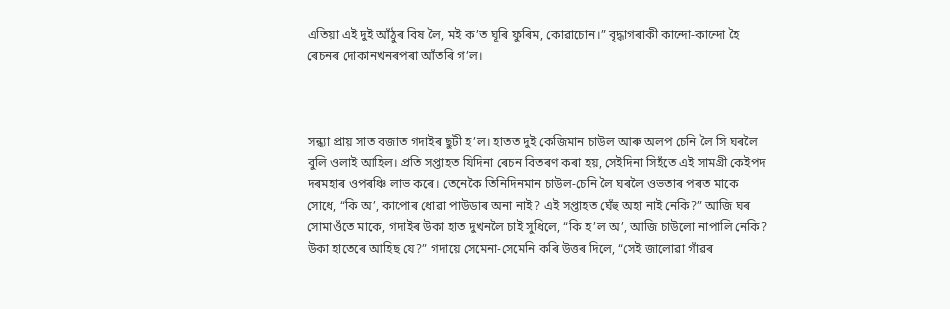এতিয়া এই দুই আঁঠুৰ বিষ লৈ, মই ক’ত ঘূৰি ফুৰিম, কোৱাচোন।” বৃদ্ধাগৰাকী কান্দো-কান্দো হৈ ৰেচনৰ দোকানখনৰপৰা আঁতৰি গ’ল।



সন্ধ্যা প্ৰায় সাত বজাত গদাইৰ ছুটী হ’ল। হাতত দুই কেজিমান চাউল আৰু অলপ চেনি লৈ সি ঘৰলৈ বুলি ওলাই আহিল। প্ৰতি সপ্তাহত যিদিনা ৰেচন বিতৰণ কৰা হয়, সেইদিনা সিহঁতে এই সামগ্ৰী কেইপদ দৰমহাৰ ওপৰঞ্চি লাভ কৰে। তেনেকৈ তিনিদিনমান চাউল-চেনি লৈ ঘৰলৈ ওভতাৰ পৰত মাকে সোধে, “কি অ’, কাপোৰ ধোৱা পাউডাৰ অনা নাই? এই সপ্তাহত ঘেঁহু অহা নাই নেকি?” আজি ঘৰ সোমাওঁতে মাকে, গদাইৰ উকা হাত দুখনলৈ চাই সুধিলে, “কি হ’ল অ’, আজি চাউলো নাপালি নেকি? উকা হাতেৰে আহিছ যে?” গদায়ে সেমেনা-সেমেনি কৰি উত্তৰ দিলে, “সেই জালোৱা গাঁৱৰ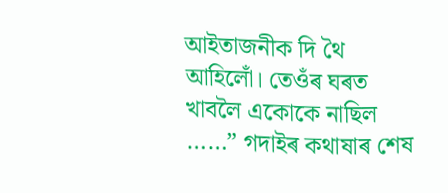আইতাজনীক দি থৈ আহিলোঁ। তেওঁৰ ঘৰত খাবলৈ একোকে নাছিল ……” গদাইৰ কথাষাৰ শেষ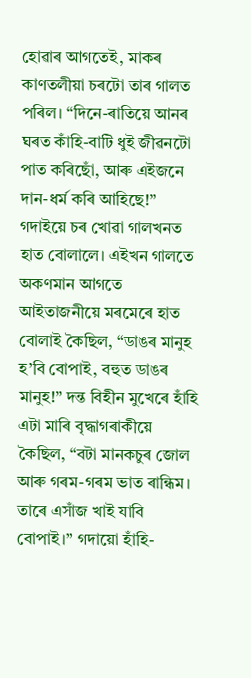হোৱাৰ আগতেই, মাকৰ কাণতলীয়া চৰটো তাৰ গালত পৰিল। “দিনে-ৰাতিয়ে আনৰ ঘৰত কাঁহি-বাটি ধুই জীৱনটো পাত কৰিছোঁ, আৰু এইজনে দান-ধৰ্ম কৰি আহিছে!” গদাইয়ে চৰ খোৱা গালখনত হাত বোলালে। এইখন গালতে অকণমান আগতে আইতাজনীয়ে মৰমেৰে হাত বোলাই কৈছিল, “ডাঙৰ মানুহ হ’বি বোপাই, বহুত ডাঙৰ মানুহ!” দন্ত বিহীন মুখেৰে হাঁহি এটা মাৰি বৃদ্ধাগৰাকীয়ে কৈছিল, “বটা মানকচুৰ জোল আৰু গৰম-গৰম ভাত ৰান্ধিম। তাৰে এসাঁজ খাই যাবি বোপাই।” গদায়ো হাঁহি-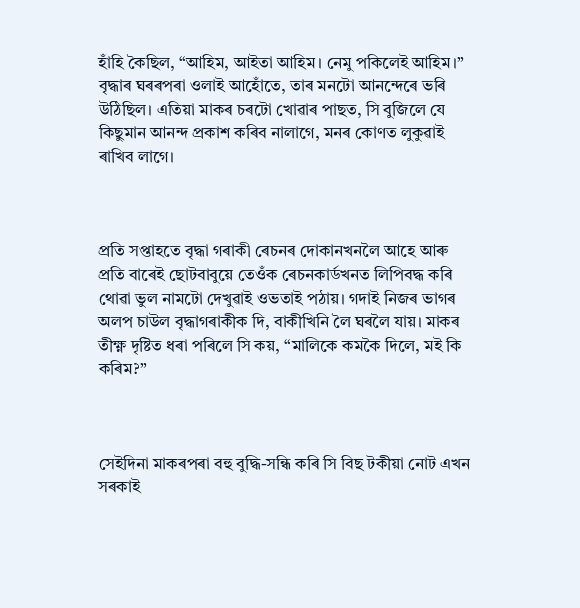হাঁহি কৈছিল, “আহিম, আইতা আহিম। নেমু পকিলেই আহিম।” বৃদ্ধাৰ ঘৰৰপৰা ওলাই আহোঁতে, তাৰ মনটো আনন্দেৰে ভৰি উঠিছিল। এতিয়া মাকৰ চৰটো খোৱাৰ পাছত, সি বুজিলে যে কিছুমান আনন্দ প্ৰকাশ কৰিব নালাগে, মনৰ কোণত লুকুৱাই ৰাখিব লাগে।



প্ৰতি সপ্তাহতে বৃদ্ধা গৰাকী ৰেচনৰ দোকানখনলৈ আহে আৰু প্ৰতি বাৰেই ছোটবাবুয়ে তেওঁক ৰেচনকাৰ্ডখনত লিপিবদ্ধ কৰি থোৱা ভুল নামটো দেখুৱাই ওভতাই পঠায়। গদাই নিজৰ ভাগৰ অলপ চাউল বৃদ্ধাগৰাকীক দি, বাকীখিনি লৈ ঘৰলৈ যায়। মাকৰ তীক্ষ্ণ দৃষ্টিত ধৰা পৰিলে সি কয়, “মালিকে কমকৈ দিলে, মই কি কৰিম?”



সেইদিনা মাকৰপৰা বহু বুদ্ধি-সন্ধি কৰি সি বিছ টকীয়া নোট এখন সৰকাই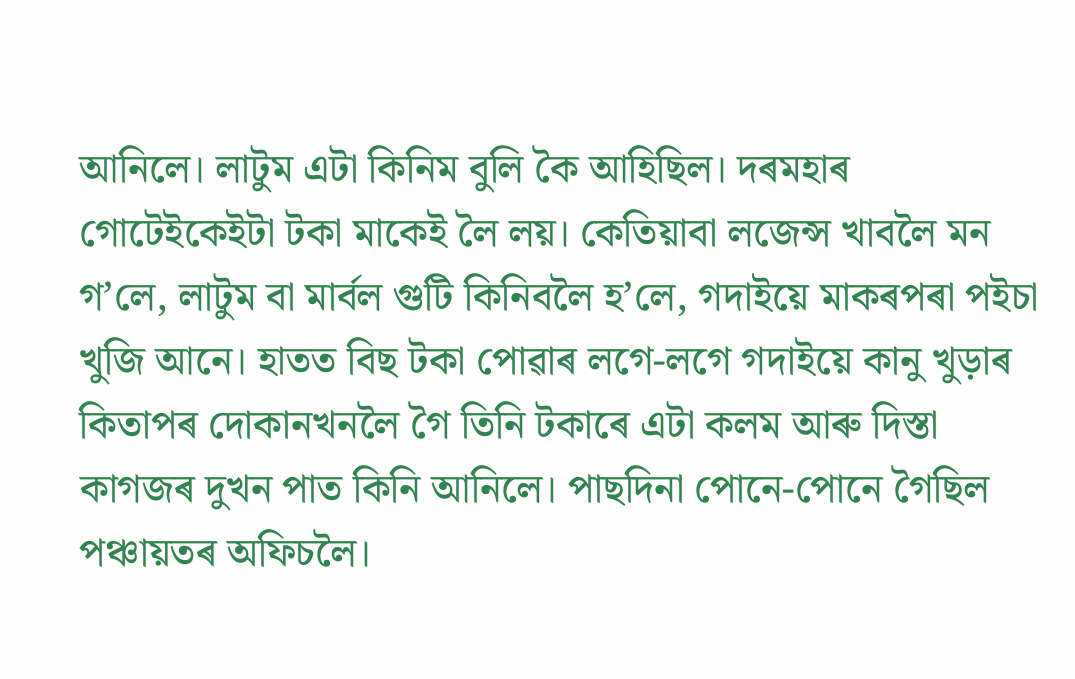আনিলে। লাটুম এটা কিনিম বুলি কৈ আহিছিল। দৰমহাৰ গোটেইকেইটা টকা মাকেই লৈ লয়। কেতিয়াবা লজেন্স খাবলৈ মন গ’লে, লাটুম বা মাৰ্বল গুটি কিনিবলৈ হ’লে, গদাইয়ে মাকৰপৰা পইচা খুজি আনে। হাতত বিছ টকা পোৱাৰ লগে-লগে গদাইয়ে কানু খুড়াৰ কিতাপৰ দোকানখনলৈ গৈ তিনি টকাৰে এটা কলম আৰু দিস্তা কাগজৰ দুখন পাত কিনি আনিলে। পাছদিনা পোনে-পোনে গৈছিল পঞ্চায়তৰ অফিচলৈ।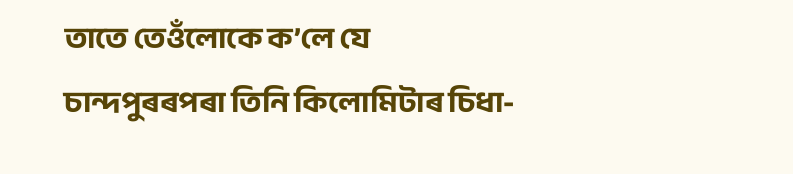তাতে তেওঁলোকে ক’লে যে চান্দপুৰৰপৰা তিনি কিলোমিটাৰ চিধা-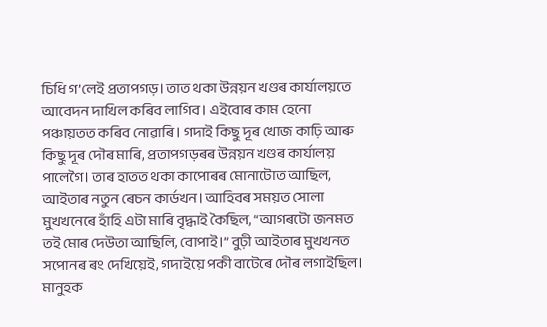চিধি গ’লেই প্ৰতাপগড়। তাত থকা উন্নয়ন খণ্ডৰ কাৰ্যালয়তে আবেদন দাখিল কৰিব লাগিব। এইবোৰ কাম হেনো পঞ্চায়তত কৰিব নোৱাৰি। গদাই কিছু দূৰ খোজ কাঢ়ি আৰু কিছু দূৰ দৌৰ মাৰি, প্ৰতাপগড়ৰৰ উন্নয়ন খণ্ডৰ কাৰ্যালয় পালেগৈ। তাৰ হাতত থকা কাপোৰৰ মোনাটোত আছিল, আইতাৰ নতুন ৰেচন কাৰ্ডখন। আহিবৰ সময়ত সোলা মুখখনেৰে হাঁহি এটা মাৰি বৃদ্ধাই কৈছিল, “আগৰটো জনমত তই মোৰ দেউতা আছিলি, বোপাই।” বুঢ়ী আইতাৰ মুখখনত সপোনৰ ৰং দেখিয়েই, গদাইয়ে পকী বাটেৰে দৌৰ লগাইছিল। মানুহক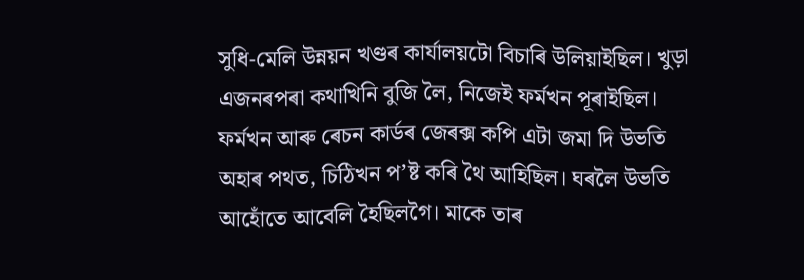সুধি-মেলি উন্নয়ন খণ্ডৰ কাৰ্যালয়টো বিচাৰি উলিয়াইছিল। খুড়া এজনৰপৰা কথাখিনি বুজি লৈ, নিজেই ফৰ্মখন পূৰাইছিল। ফৰ্মখন আৰু ৰেচন কাৰ্ডৰ জেৰক্স কপি এটা জমা দি উভতি অহাৰ পথত, চিঠিখন প’ষ্ট কৰি থৈ আহিছিল। ঘৰলৈ উভতি আহোঁতে আবেলি হৈছিলগৈ। মাকে তাৰ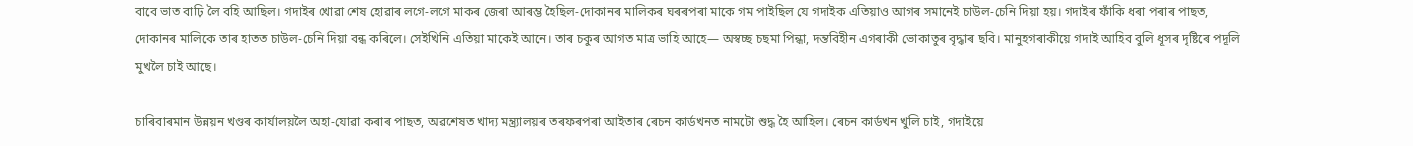বাবে ভাত বাঢ়ি লৈ বহি আছিল। গদাইৰ খোৱা শেষ হোৱাৰ লগে-লগে মাকৰ জেৰা আৰম্ভ হৈছিল-দোকানৰ মালিকৰ ঘৰৰপৰা মাকে গম পাইছিল যে গদাইক এতিয়াও আগৰ সমানেই চাউল-চেনি দিয়া হয়। গদাইৰ ফাঁকি ধৰা পৰাৰ পাছত, দোকানৰ মালিকে তাৰ হাতত চাউল-চেনি দিয়া বন্ধ কৰিলে। সেইখিনি এতিয়া মাকেই আনে। তাৰ চকুৰ আগত মাত্ৰ ভাহি আহে— অস্বচ্ছ চছমা পিন্ধা, দন্তবিহীন এগৰাকী ভোকাতুৰ বৃদ্ধাৰ ছবি। মানুহগৰাকীয়ে গদাই আহিব বুলি ধূসৰ দৃষ্টিৰে পদূলি মুখলৈ চাই আছে।

চাৰিবাৰমান উন্নয়ন খণ্ডৰ কাৰ্যালয়লৈ অহা-যোৱা কৰাৰ পাছত, অৱশেষত খাদ্য মন্ত্ৰ্যালয়ৰ তৰফৰপৰা আইতাৰ ৰেচন কাৰ্ডখনত নামটো শুদ্ধ হৈ আহিল। ৰেচন কাৰ্ডখন খুলি চাই, গদাইয়ে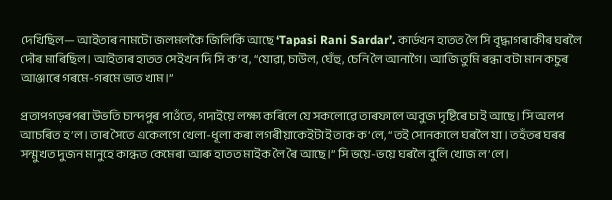দেখিছিল— আইতাৰ নামটো জলমলকৈ জিলিকি আছে ‘Tapasi Rani Sardar’. কাৰ্ডখন হাতত লৈ সি বৃদ্ধাগৰাকীৰ ঘৰলৈ দৌৰ মাৰিছিল। আইতাৰ হাতত সেইখন দি সি ক’ব, “যোৱা, চাউল, ঘেঁহু, চেনি লৈ আনাগৈ। আজি তুমি ৰন্ধা বটা মান কচুৰ আঞ্জাৰে গৰমে-গৰমে ভাত খাম।”

প্ৰতাপগড়ৰপৰা উভতি চান্দপুৰ পাওঁতে, গদাইয়ে লক্ষ্য কৰিলে যে সকলোৱে তাৰফালে অবুজ দৃষ্টিৰে চাই আছে। সি অলপ আচৰিত হ’ল। তাৰ সৈতে একেলগে খেলা-ধূলা কৰা লগৰীয়াকেইটাই তাক ক’লে, “তই সোনকালে ঘৰলৈ যা। তহঁতৰ ঘৰৰ সন্মুখত দুজন মানুহে কান্ধত কেমেৰা আৰু হাতত মাইক লৈ ৰৈ আছে।” সি ভয়ে-ভয়ে ঘৰলৈ বুলি খোজ ল’লে।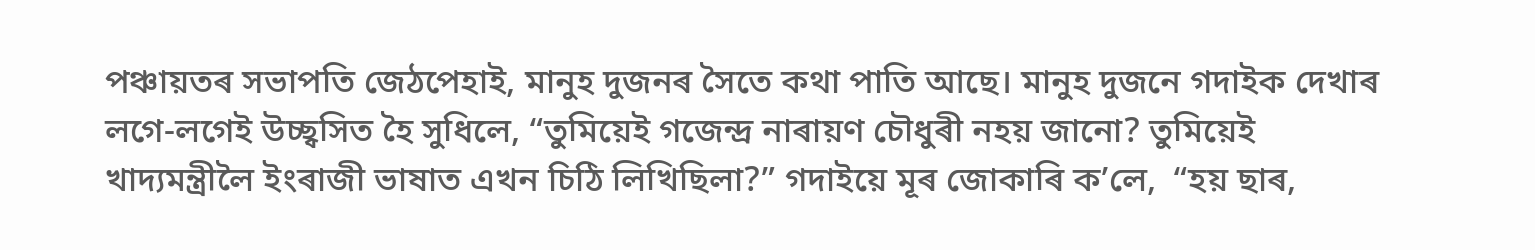পঞ্চায়তৰ সভাপতি জেঠপেহাই, মানুহ দুজনৰ সৈতে কথা পাতি আছে। মানুহ দুজনে গদাইক দেখাৰ লগে-লগেই উচ্ছ্বসিত হৈ সুধিলে, “তুমিয়েই গজেন্দ্ৰ নাৰায়ণ চৌধুৰী নহয় জানো? তুমিয়েই খাদ্যমন্ত্ৰীলৈ ইংৰাজী ভাষাত এখন চিঠি লিখিছিলা?” গদাইয়ে মূৰ জোকাৰি ক’লে,  “হয় ছাৰ,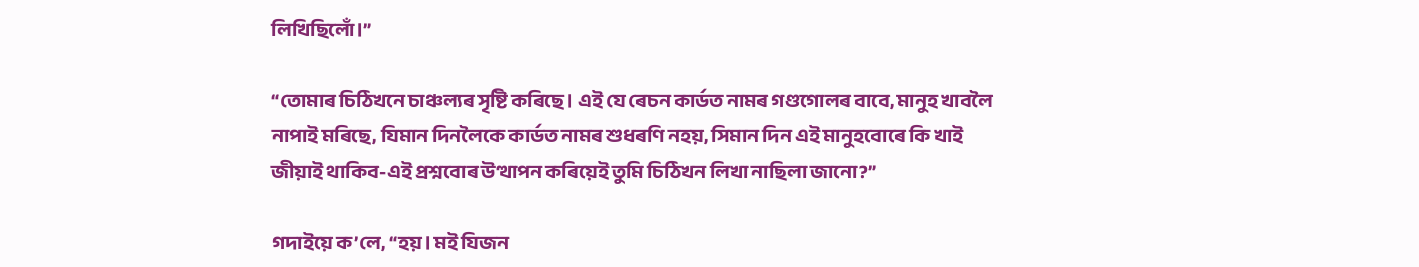লিখিছিলোঁ।”

“তোমাৰ চিঠিখনে চাঞ্চল্যৰ সৃষ্টি কৰিছে। এই যে ৰেচন কাৰ্ডত নামৰ গণ্ডগোলৰ বাবে, মানুহ খাবলৈ নাপাই মৰিছে, যিমান দিনলৈকে কাৰ্ডত নামৰ শুধৰণি নহয়, সিমান দিন এই মানুহবোৰে কি খাই জীয়াই থাকিব-এই প্ৰশ্নবোৰ উত্থাপন কৰিয়েই তুমি চিঠিখন লিখা নাছিলা জানো?”

গদাইয়ে ক’লে, “হয়। মই যিজন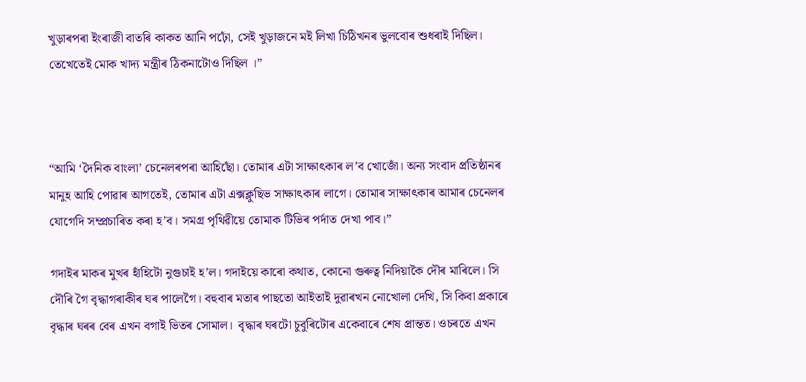খুড়াৰপৰা ইংৰাজী বাতৰি কাকত আনি পঢ়োঁ, সেই খুড়াজনে মই লিখা চিঠিখনৰ ভুলবোৰ শুধৰাই দিছিল। তেখেতেই মোক খাদ্য মন্ত্ৰীৰ ঠিকনাটোও দিছিল ‌।”



“আমি ‘দৈনিক বাংলা’ চেনেলৰপৰা আহিছোঁ। তোমাৰ এটা সাক্ষাৎকাৰ ল’ব খোজোঁ। অন্য সংবাদ প্ৰতিষ্ঠানৰ মানুহ আহি পোৱাৰ আগতেই, তোমাৰ এটা এক্সক্লুছিভ সাক্ষাৎকাৰ লাগে। তোমাৰ সাক্ষাৎকাৰ আমাৰ চেনেলৰ যোগেদি সম্প্ৰচাৰিত কৰা হ’ব। সমগ্ৰ পৃথিৱীয়ে তোমাক টিভিৰ পৰ্দাত দেখা পাব।”

গদাইৰ মাকৰ মুখৰ হাঁহিটো নুগুচাই হ’ল। গদাইয়ে কাৰো কথাত, কোনো গুৰুত্ব নিদিয়াকৈ দৌৰ মাৰিলে। সি দৌৰি গৈ বৃদ্ধাগৰাকীৰ ঘৰ পালেগৈ। বহুবাৰ মতাৰ পাছতো আইতাই দুৱাৰখন নোখোলা দেখি, সি কিবা প্ৰকাৰে বৃদ্ধাৰ ঘৰৰ বেৰ এখন বগাই ভিতৰ সোমাল। ‌ বৃদ্ধাৰ ঘৰটো চুবুৰিটোৰ একেবাৰে শেষ প্ৰান্তত। ওচৰতে এখন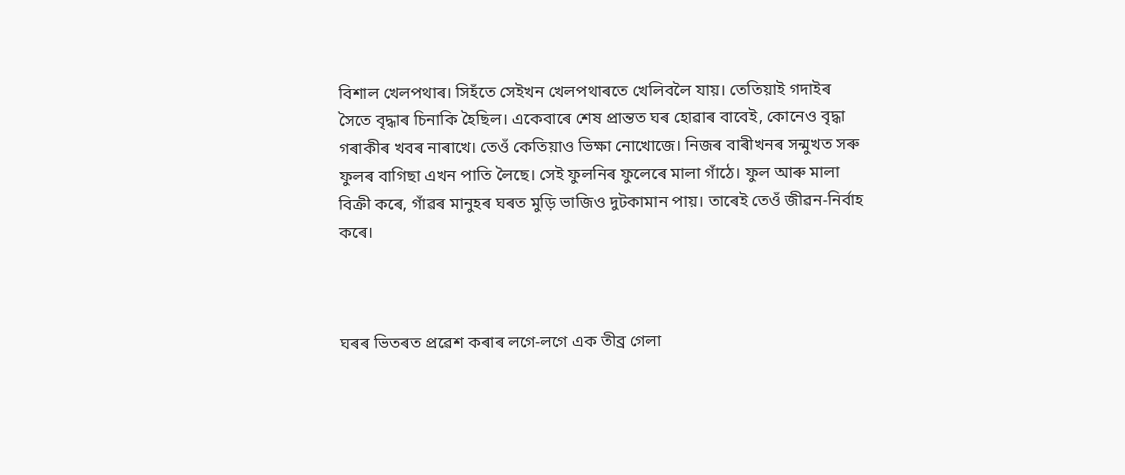বিশাল খেলপথাৰ। সিহঁতে সেইখন খেলপথাৰতে খেলিবলৈ যায়। তেতিয়াই গদাইৰ সৈতে বৃদ্ধাৰ চিনাকি হৈছিল। একেবাৰে শেষ প্ৰান্তত ঘৰ হোৱাৰ বাবেই, কোনেও বৃদ্ধা গৰাকীৰ খবৰ নাৰাখে। তেওঁ কেতিয়াও ভিক্ষা নোখোজে। নিজৰ বাৰীখনৰ সন্মুখত সৰু ফুলৰ বাগিছা এখন পাতি লৈছে। সেই ফুলনিৰ ফুলেৰে মালা গাঁঠে। ফুল আৰু মালা বিক্ৰী কৰে, গাঁৱৰ মানুহৰ ঘৰত মুড়ি ভাজিও দুটকামান পায়। তাৰেই তেওঁ জীৱন-নিৰ্বাহ কৰে।



ঘৰৰ ভিতৰত প্ৰৱেশ কৰাৰ লগে-লগে এক তীব্ৰ গেলা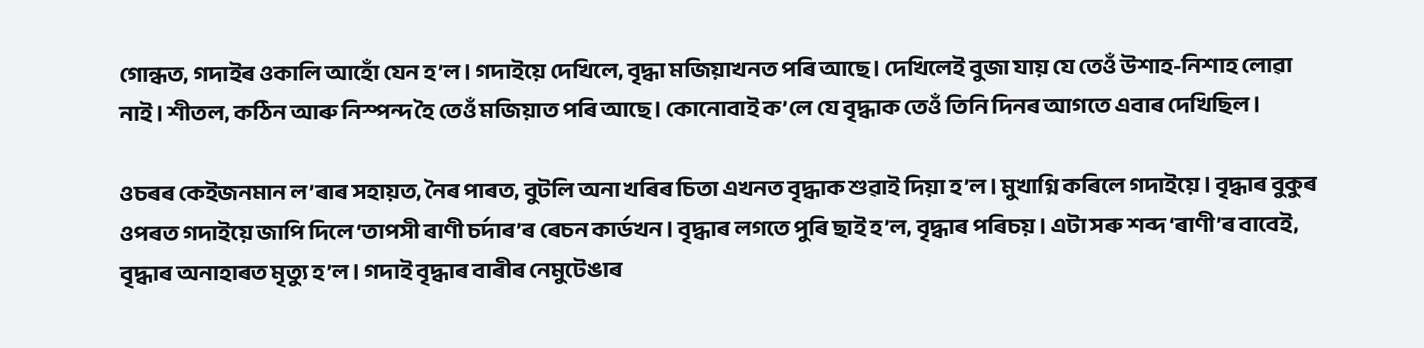গোন্ধত, গদাইৰ ওকালি আহোঁ যেন হ’ল। গদাইয়ে দেখিলে, বৃদ্ধা মজিয়াখনত পৰি আছে। দেখিলেই বুজা যায় যে তেওঁ উশাহ-নিশাহ লোৱা নাই। শীতল, কঠিন আৰু নিস্পন্দ হৈ তেওঁ মজিয়াত পৰি আছে। কোনোবাই ক’লে যে বৃদ্ধাক তেওঁ তিনি দিনৰ আগতে এবাৰ দেখিছিল।

ওচৰৰ কেইজনমান ল’ৰাৰ সহায়ত, নৈৰ পাৰত, বুটলি অনা খৰিৰ চিতা এখনত বৃদ্ধাক শুৱাই দিয়া হ’ল। মুখাগ্নি কৰিলে গদাইয়ে। বৃদ্ধাৰ বুকুৰ ওপৰত গদাইয়ে জাপি দিলে ‘তাপসী ৰাণী চৰ্দাৰ’ৰ ৰেচন কাৰ্ডখন। বৃদ্ধাৰ লগতে পুৰি ছাই হ’ল, বৃদ্ধাৰ পৰিচয়। এটা সৰু শব্দ ‘ৰাণী’ৰ বাবেই, বৃদ্ধাৰ অনাহাৰত মৃত্যু হ’ল। গদাই বৃদ্ধাৰ বাৰীৰ নেমুটেঙাৰ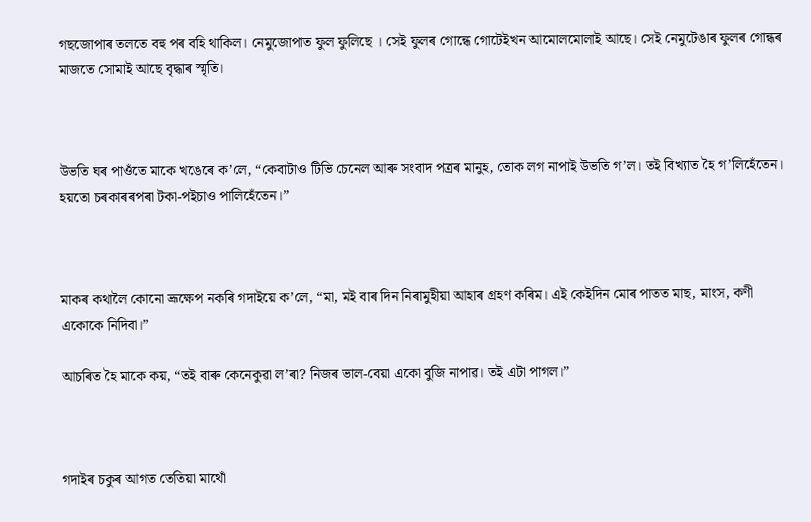গছজোপাৰ তলতে বহু পৰ বহি থাকিল। নেমুজোপাত ফুল ফুলিছে ‌। সেই ফুলৰ গোন্ধে গোটেইখন আমোলমোলাই আছে। সেই নেমুটেঙাৰ ফুলৰ গোন্ধৰ মাজতে সোমাই আছে বৃদ্ধাৰ স্মৃতি।



উভতি ঘৰ পাওঁতে মাকে খঙেৰে ক’লে, “কেবাটাও টিভি চেনেল আৰু সংবাদ পত্ৰৰ মানুহ, তোক লগ নাপাই উভতি গ’ল। তই বিখ্যাত হৈ গ’লিহেঁতেন। হয়তো চৰকাৰৰপৰা টকা-পইচাও পালিহেঁতেন।”



মাকৰ কথালৈ কোনো ভ্ৰূক্ষেপ নকৰি গদাইয়ে ক’লে, “মা, মই বাৰ দিন নিৰামুহীয়া আহাৰ গ্ৰহণ কৰিম। এই কেইদিন মোৰ পাতত মাছ, মাংস, কণী একোকে নিদিবা।”

আচৰিত হৈ মাকে কয়, “তই বাৰু কেনেকুৱা ল’ৰা? নিজৰ ভাল-বেয়া একো বুজি নাপাৱ। তই এটা পাগল।”



গদাইৰ চকুৰ আগত তেতিয়া মাথোঁ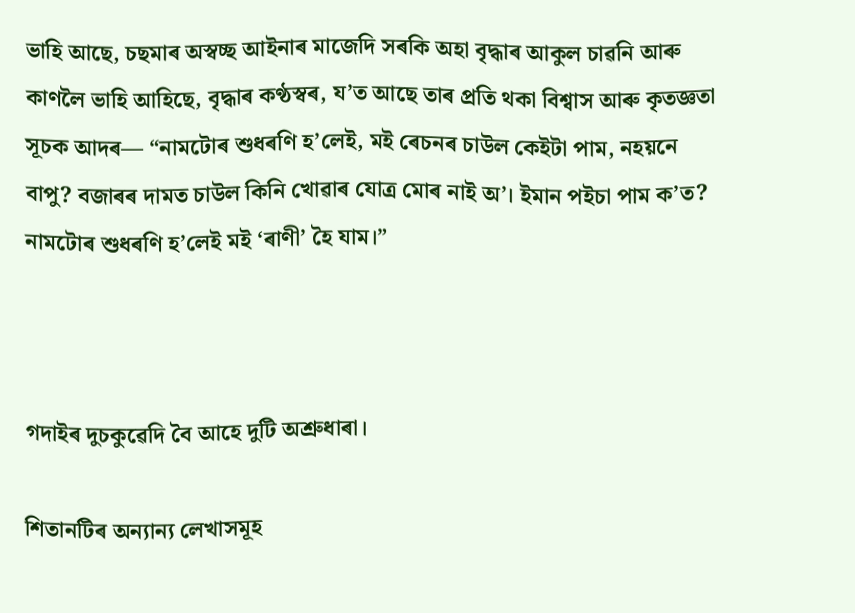ভাহি আছে, চছমাৰ অস্বচ্ছ আইনাৰ মাজেদি সৰকি অহা বৃদ্ধাৰ আকুল চাৱনি আৰু কাণলৈ ভাহি আহিছে, বৃদ্ধাৰ কণ্ঠস্বৰ, য’ত আছে তাৰ প্ৰতি থকা বিশ্বাস আৰু কৃতজ্ঞতা সূচক আদৰ— “নামটোৰ শুধৰণি হ’লেই, মই ৰেচনৰ চাউল কেইটা পাম, নহয়নে বাপু? বজাৰৰ দামত চাউল কিনি খোৱাৰ যোত্ৰ মোৰ নাই অ’। ইমান পইচা পাম ক’ত? নামটোৰ শুধৰণি হ’লেই মই ‘ৰাণী’ হৈ যাম।”



গদাইৰ দুচকুৱেদি বৈ আহে দুটি অশ্ৰুধাৰা।

শিতানটিৰ অন্যান্য লেখাসমূহ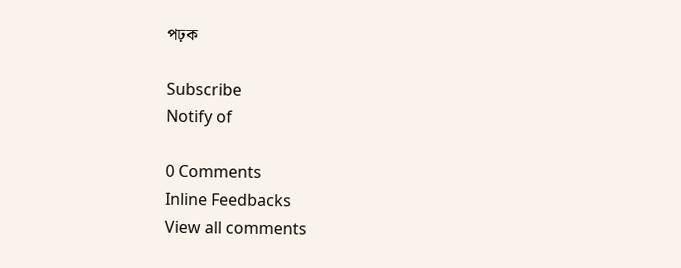পঢ়ক

Subscribe
Notify of

0 Comments
Inline Feedbacks
View all comments